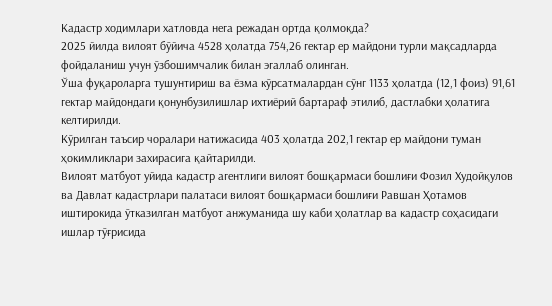Кадастр ходимлари хатловда нега режадан ортда қолмоқда?
2025 йилда вилоят бўйича 4528 ҳолатда 754,26 гектар ер майдони турли мақсадларда фойдаланиш учун ўзбошимчалик билан эгаллаб олинган.
Ўша фуқароларга тушунтириш ва ёзма кўрсатмалардан сўнг 1133 ҳолатда (12,1 фоиз) 91,61 гектар майдондаги қонунбузилишлар ихтиёрий бартараф этилиб, дастлабки ҳолатига келтирилди.
Кўрилган таъсир чоралари натижасида 403 ҳолатда 202,1 гектар ер майдони туман ҳокимликлари захирасига қайтарилди.
Вилоят матбуот уйида кадастр агентлиги вилоят бошқармаси бошлиғи Фозил Худойқулов ва Давлат кадастрлари палатаси вилоят бошқармаси бошлиғи Равшан Ҳотамов иштирокида ўтказилган матбуот анжуманида шу каби ҳолатлар ва кадастр соҳасидаги ишлар тўғрисида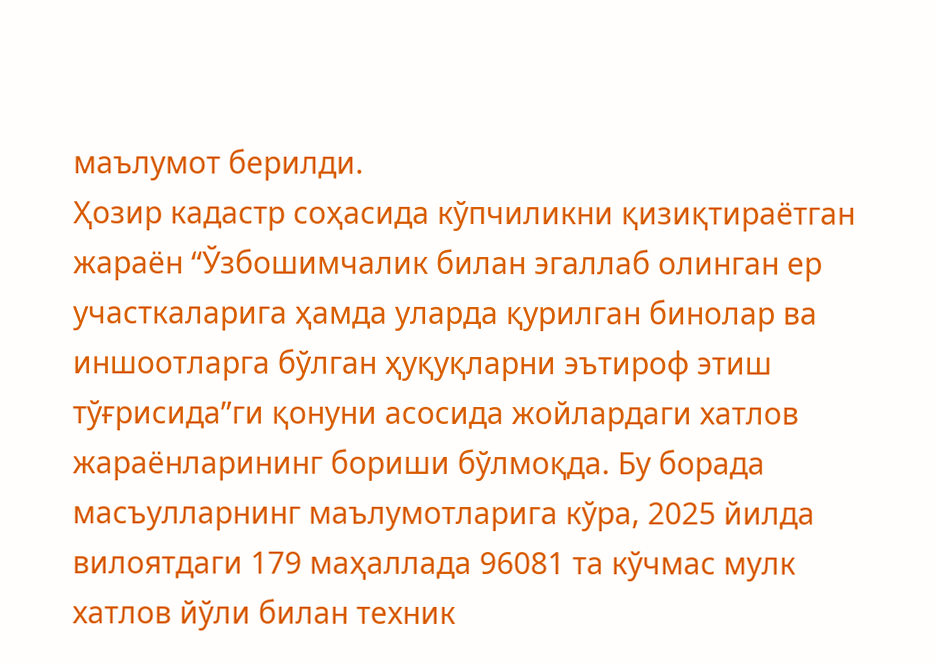маълумот берилди.
Ҳозир кадастр соҳасида кўпчиликни қизиқтираётган жараён “Ўзбошимчалик билан эгаллаб олинган ер участкаларига ҳамда уларда қурилган бинолар ва иншоотларга бўлган ҳуқуқларни эътироф этиш тўғрисида”ги қонуни асосида жойлардаги хатлов жараёнларининг бориши бўлмоқда. Бу борада масъулларнинг маълумотларига кўра, 2025 йилда вилоятдаги 179 маҳаллада 96081 та кўчмас мулк хатлов йўли билан техник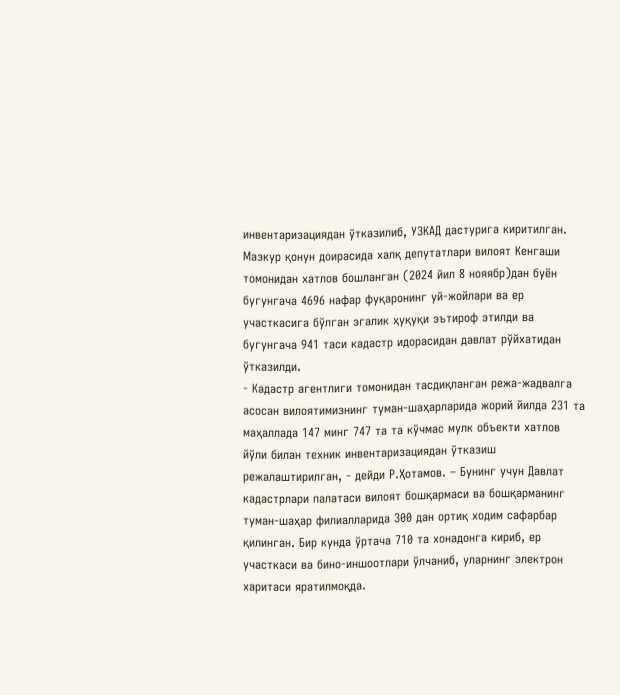инвентаризациядан ўтказилиб, УЗКАД дастурига киритилган. Мазкур қонун доирасида халқ депутатлари вилоят Кенгаши томонидан хатлов бошланган (2024 йил 8 нояябр)дан буён бугунгача 4696 нафар фуқаронинг уй-жойлари ва ер участкасига бўлган эгалик ҳуқуқи эътироф этилди ва бугунгача 941 таси кадастр идорасидан давлат рўйхатидан ўтказилди.
- Кадастр агентлиги томонидан тасдиқланган режа-жадвалга асосан вилоятимизнинг туман-шаҳарларида жорий йилда 231 та маҳаллада 147 минг 747 та та кўчмас мулк объекти хатлов йўли билан техник инвентаризациядан ўтказиш режалаштирилган, - дейди Р.Ҳотамов. – Бунинг учун Давлат кадастрлари палатаси вилоят бошқармаси ва бошқарманинг туман-шаҳар филиалларида 300 дан ортиқ ходим сафарбар қилинган. Бир кунда ўртача 710 та хонадонга кириб, ер участкаси ва бино-иншоотлари ўлчаниб, уларнинг электрон харитаси яратилмоқда.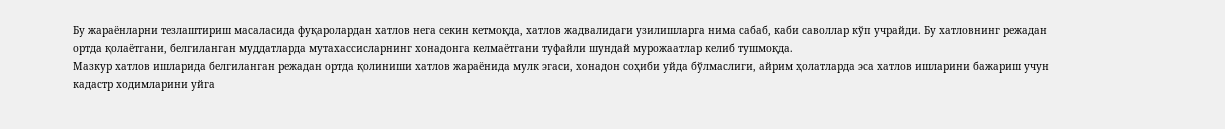Бу жараёнларни тезлаштириш масаласида фуқаролардан хатлов нега секин кетмоқда, хатлов жадвалидаги узилишларга нима сабаб, каби саволлар кўп учрайди. Бу хатловнинг режадан ортда қолаётгани, белгиланган муддатларда мутахассисларнинг хонадонга келмаётгани туфайли шундай мурожаатлар келиб тушмоқда.
Мазкур хатлов ишларида белгиланган режадан ортда қолиниши хатлов жараёнида мулк эгаси, хонадон соҳиби уйда бўлмаслиги, айрим ҳолатларда эса хатлов ишларини бажариш учун кадастр ходимларини уйга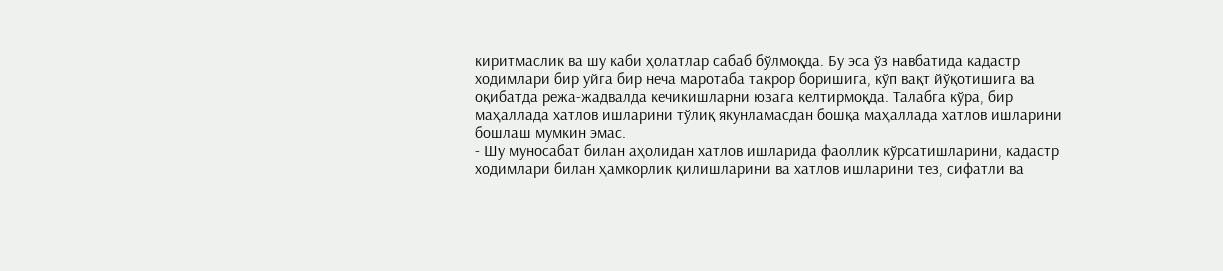киритмаслик ва шу каби ҳолатлар сабаб бўлмоқда. Бу эса ўз навбатида кадастр ходимлари бир уйга бир неча маротаба такрор боришига, кўп вақт йўқотишига ва оқибатда режа-жадвалда кечикишларни юзага келтирмоқда. Талабга кўра, бир маҳаллада хатлов ишларини тўлиқ якунламасдан бошқа маҳаллада хатлов ишларини бошлаш мумкин эмас.
- Шу муносабат билан аҳолидан хатлов ишларида фаоллик кўрсатишларини, кадастр ходимлари билан ҳамкорлик қилишларини ва хатлов ишларини тез, сифатли ва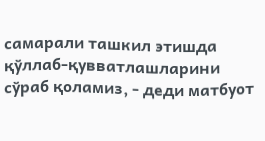самарали ташкил этишда қўллаб-қувватлашларини сўраб қоламиз, - деди матбуот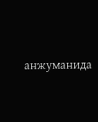анжуманида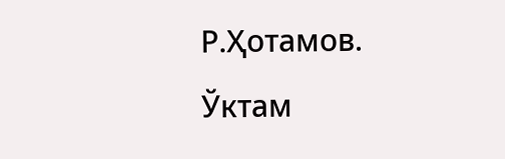Р.Ҳотамов.
Ўктам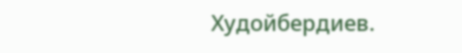Худойбердиев.